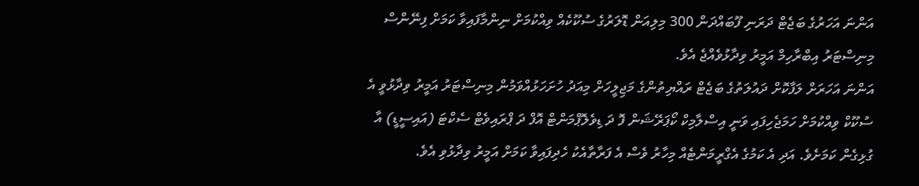އަންނަ އަހަރުގެ ބަޖެޓް ދަރަނި ފޫބައްދަން 300 މިލިއަން ޑޮލަރުގެ ސުކޫކެއް ވިއްކުމަށް ނިންމާފައިވާ ކަމަށް ފިނޭންސް މިނިސްޓަރު އިބްރާހިމް އަމީރު ވިދާޅުވެއްޖެ އެވެ.
އަންނަ އަހަރަށް ލަފާކޮށް ދައުލަތުގެ ބަޖެޓް ރައްޔިތުންގެ މަޖިލީހަށް މިއަދު ހުށަހަޅުއްވަމުން މިނިސްޓަރު އަމީރު ވިދާޅުވީ އެ ސުކޫކް ވިއްކުމަށް ހަމަޖެހިފައި ވަނީ އިސްލާމިކް ކޯޕަރޭޝަން ފޮ ދަ ޑިވެލޮޕްމަންޓް އޮފް ދަ ޕްރައިވެޓް ސެކްޓަ (އައިސީޑީ) އާ ގުޅިގެން ކަމަށެވެ. އަދި އެ ކަމުގެ އެގްރީމަންޓެއް މިހާރު ވެސް އެ ފަރާތާއެކު ހެދިފައިވާ ކަމަށް އަމީރު ވިދާޅުވި އެވެ.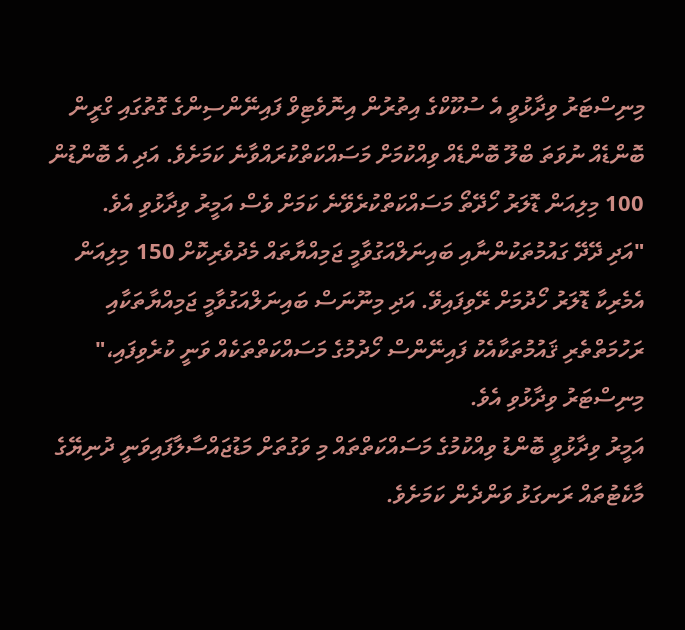މިނިސްޓަރު ވިދާޅުވީ އެ ސުކޫކްގެ އިތުރުން އިނޮވެޓިވް ފައިނޭންސިންގެ ގޮތުގައި ގްރީން ބޮންޑެއް ނުވަތަ ބްލޫ ބޮންޑެއް ވިއްކުމަށް މަސައްކަތްކުރައްވާނެ ކަމަށެވެ. އަދި އެ ބޮންޑުން 100 މިލިއަން ޑޮލަރު ހޯދޭތޯ މަސައްކަތްކުރެވޭނެ ކަމަށް ވެސް އަމީރު ވިދާޅުވި އެވެ.
"އަދި ދޭދޭ ގައުމުތަކުންނާއި ބައިނަލްއަގުވާމީ ޖަމިއްޔާތައް މެދުވެރިކޮށް 150 މިލިއަން އެމެރިކާ ޑޮލަރު ހޯދުމަށް ރޭވިފައިވޭ. އަދި މިނޫނަސް ބައިނަލްއަގުވާމީ ޖަމިއްޔާތަކާއި ރަހުމަތްތެރި ޤައުމުތަކާއެކު ފައިނޭންސް ހޯދުމުގެ މަސައްކަތްތަކެއް ވަނީ ކުރެވިފައި،" މިނިސްޓަރު ވިދާޅުވި އެވެ.
އަމީރު ވިދާޅުވީ ބޮންޑު ވިއްކުމުގެ މަސައްކަތްތައް މި ވަގުތަށް މަޑުޖައްސާލާފައިވަނީ ދުނިޔޭގެ މާކެޓުތައް ރަނގަޅު ވަންދެން ކަމަށެވެ.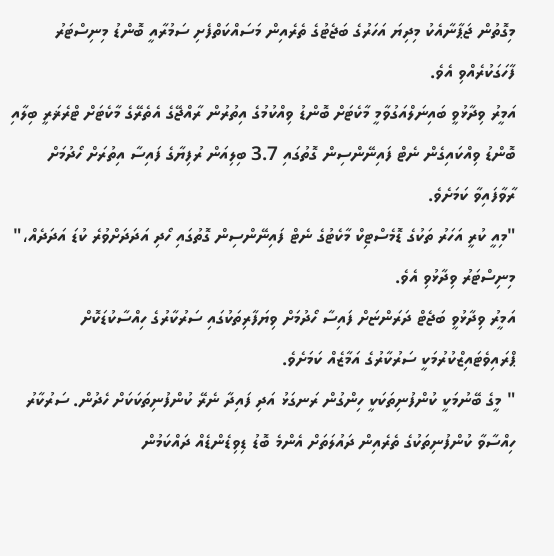މިގޮތުން ޖަޕާނާއެކު މިދިޔަ އަހަރުގެ ބަޖެޓުގެ ތެރެއިން މަސައްކަތްފެށި ސަމުރާއީ ބޮންޑު މިނިސްޓަރު ފާހަގަކުރެއްވި އެވެ.
އަމީރު ވިދާޅުވީ ބައިނަލްއަގުވާމީ މާކެޓަށް ބޮންޑު ވިއްކުމުގެ އިތުރުން ރާއްޖޭގެ އެތެރޭގެ މާކެޓަށް ޓްރެޜަރީ ބިލާއި ބޮންޑު ވިއްކައިގެން ނެޓް ފައިނޭންސިން ގޮތުގައި 3.7 ބިލިއަން ރުފިޔާގެ ފައިސާ އިތުރަށް ހޯދުމަށް ރާވާފައިވާ ކަމަށެވެ.
"މިއީ ކުރީ އަހަރު ތަކުގެ ޑޮމެސްޓިކް މާކެޓުގެ ނެޓް ފައިނޭންސިން ގޮތުގައި ހޯދި އަދަދަށްވުރެ ކުޑަ އަދަދެއް،" މިނިސްޓަރު ވިދާޅުވި އެވެ.
އަމީރު ވިދާޅުވީ ބަޖެޓް ދަރަންޏަށް ފައިސާ ހޯދުމަށް ވިޔަފާރިތަކުގައި ސަރުކާރުގެ ހިއްސާކުޑަކޮށް ޕްރައިވެޓައިޒްކުރުމަކީ ސަރުކާރުގެ އަމާޒެއް ކަމަށެވެ.
" މީގެ ބޭނުމަކީ ކުންފުނިތަކަކީ ހިންގުން ރަނގަޅު އަދި ފައިދާ ނެރޭ ކުންފުނިތަކަކަށް ހެދުން. ސަރުކާރު ހިއްސާވާ ކުންފުނިތަކުގެ ތެރެއިން ދައުލަތަށް އެންމެ ބޮޑު ޑިވިޑެންޑެއް ދައްކަމުން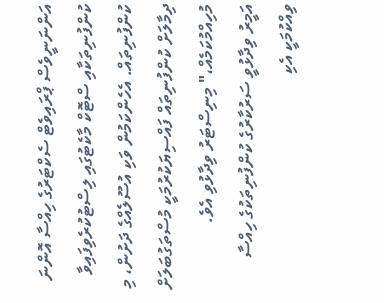އަންނަނީވެސް ޕްރައިވެޓް ސެކްޓަރުގެ ހިއްސާ އޮންނަ ކުންފުނިތަކާއި ސްޓޮކް މާކެޓުގައި ލިސްޓުކުރެވިފައިވާ ކުންފުނިތައް. އެހެންކަމުން ވަކި އުސޫލެއްގެ ދަށުން، މި ދިމާލަށް ކުންފުނިތައް ފައްސިޔަކުރުމަކީ މުސްތަގުބަލަށް މުހިއްމުކަމެއް،" މިނިސްޓަރު ވިދާޅުވި އެވެ.
އަމީރު ވިދާޅުވީ ސަރުކާރުގެ ކުންފުނިތަކުގެ ހިއްސާ ވިއްކުމަކީ އެކި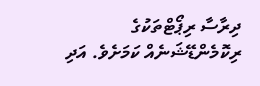ދިރާސާ ރިޕޯޓްތަކުގެ ރިކޮމެންޑޭޝަނެއް ކަމަށެވެ. އަދި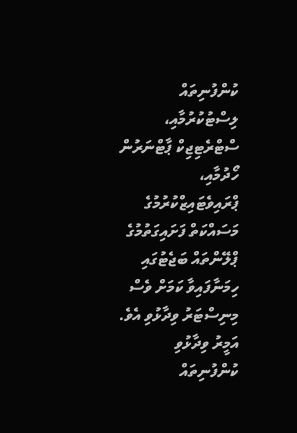ކުންފުނިތައް ލިސްޓުކުރުމާއި، ސްޓްރެޓިޖިކް ޕާޓްނަރުން ހޯދުމާއި، ޕްރައިވެޓައިޒްކުރުމުގެ މަސައްކަތް ފަށައިގަތުމުގެ ޕްލޭންތައް ބަޖެޓުގައި ހިމަނާފައިވާ ކަމަށް ވެސް މިނިސްޓަރު ވިދާޅުވި އެވެ.
އަމީރު ވިދާޅުވި ކުންފުނިތައް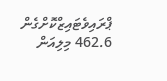ޕްރައިވެޓައިޒްކޮށްގެން 462.6 މިލިއަން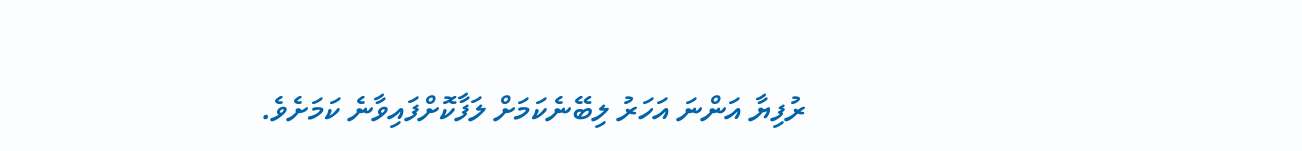ރުފިޔާ އަންނަ އަހަރު ލިބޭނެކަމަށް ލަފާކޮށްފައިވާނެ ކަމަށެވެ.